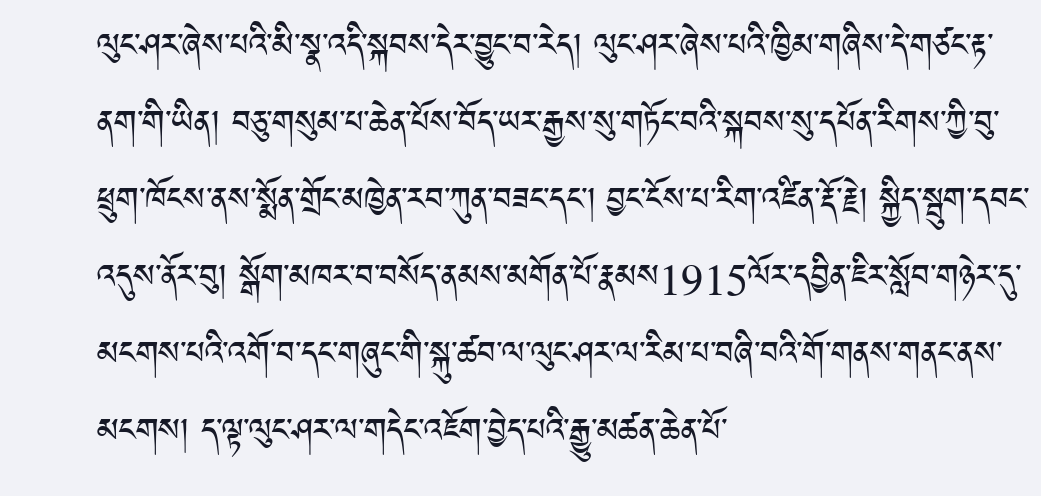ལུང་ཤར་ཞེས་པའི་མི་སྣ་འདི་སྐབས་དེར་བྱུང་བ་རེད། ལུང་ཤར་ཞེས་པའི་ཁྱིམ་གཞིས་དེ་གཙང་རྟ་ནག་གི་ཡིན། བཅུ་གསུམ་པ་ཆེན་པོས་བོད་ཡར་རྒྱས་སུ་གཏོང་བའི་སྐབས་སུ་དཔོན་རིགས་ཀྱི་བུ་ཕྲུག་ཁོངས་ནས་སྨོན་གྲོང་མཁྱེན་རབ་ཀུན་བཟང་དང་། བྱང་ངོས་པ་རིག་འཛིན་རྡོ་རྗེ། སྐྱིད་སྦུག་དབང་འདུས་ནོར་བུ། སྒོག་མཁར་བ་བསོད་ནམས་མགོན་པོ་རྣམས1915ལོར་དབྱིན་ཇིར་སློབ་གཉེར་དུ་མངགས་པའི་འགོ་བ་དང་གཞུང་གི་སྐུ་ཚབ་ལ་ལུང་ཤར་ལ་རིམ་པ་བཞི་བའི་གོ་གནས་གནང་ནས་མངགས། ད་ལྟ་ལུང་ཤར་ལ་གདེང་འཇོག་བྱེད་པའི་རྒྱུ་མཚན་ཆེན་པོ་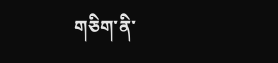གཅིག་ནི་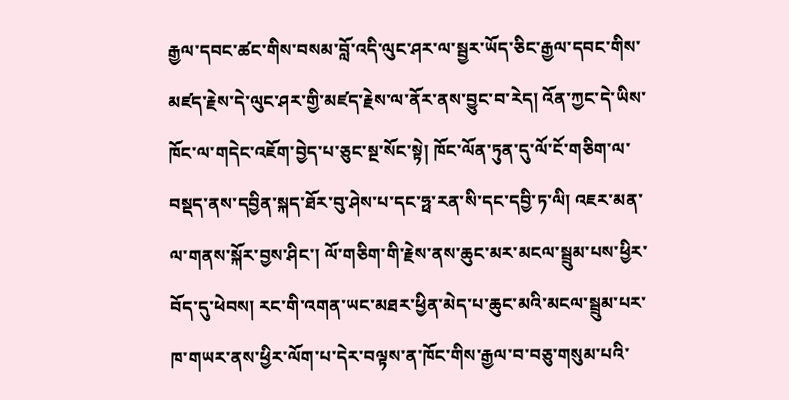རྒྱལ་དབང་ཚང་གིས་བསམ་བློ་འདི་ལུང་ཤར་ལ་སྦྱར་ཡོད་ཅིང་རྒྱལ་དབང་གིས་མཛད་རྗེས་དེ་ལུང་ཤར་གྱི་མཛད་རྗེས་ལ་ནོར་ནས་བྱུང་བ་རེད། འོན་ཀྱང་དེ་ཡིས་ཁོང་ལ་གདེང་འཇོག་བྱེད་པ་ཅུང་སྔ་སོང་སྟེ། ཁོང་ལོན་ཏུན་དུ་ལོ་ངོ་གཅིག་ལ་བསྡད་ནས་དབྱིན་སྐད་ཐོར་བུ་ཤེས་པ་དང་ཧྥ་རན་སི་དང་དབྱི་ཏ་ལི། འཇར་མན་ལ་གནས་སྐོར་བྱས་ཤིང་། ལོ་གཅིག་གི་རྗེས་ནས་ཆུང་མར་མངལ་སྦྲུམ་པས་ཕྱིར་བོད་དུ་ཕེབས། རང་གི་འགན་ཡང་མཐར་ཕྱིན་མེད་པ་ཆུང་མའི་མངལ་སྦྲུམ་པར་ཁ་གཡར་ནས་ཕྱིར་ལོག་པ་དེར་བལྟས་ན་ཁོང་གིས་རྒྱལ་བ་བཅུ་གསུམ་པའི་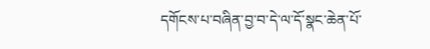དགོངས་པ་བཞིན་བྱ་བ་དེ་ལ་དོ་སྣང་ཆེན་པོ་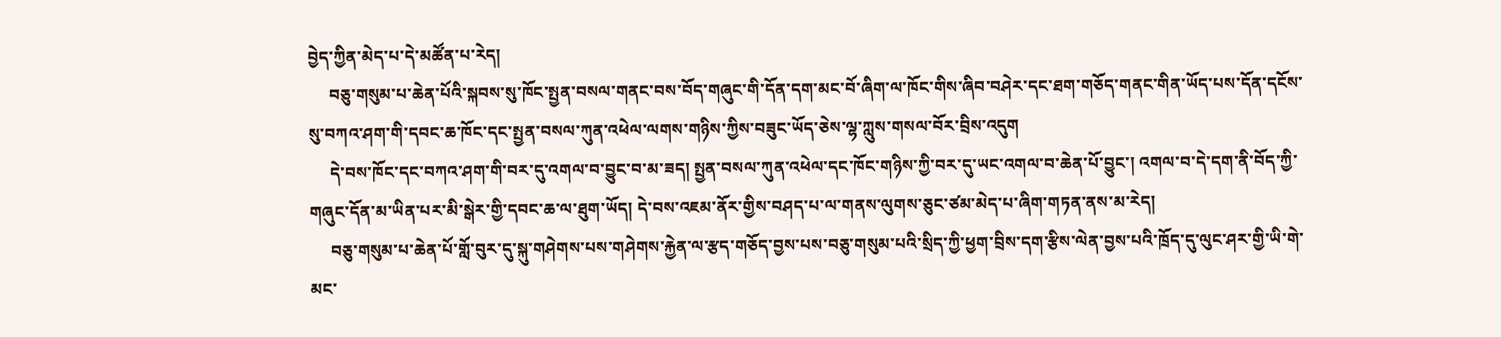བྱེད་ཀྱིན་མེད་པ་དེ་མཚོན་པ་རེད།
     བཅུ་གསུམ་པ་ཆེན་པོའི་སྐབས་སུ་ཁོང་སྤྱན་བསལ་གནང་བས་བོད་གཞུང་གི་དོན་དག་མང་བོ་ཞིག་ལ་ཁོང་གིས་ཞིབ་བཤེར་དང་ཐག་གཅོད་གནང་གིན་ཡོད་པས་དོན་དངོས་སུ་བཀའ་ཤག་གི་དབང་ཆ་ཁོང་དང་སྤྱན་བསལ་ཀུན་འཕེལ་ལགས་གཉིས་ཀྱིས་བཟུང་ཡོད་ཅེས་ལྷ་ཀླུས་གསལ་བོར་བྲིས་འདུག
     དེ་བས་ཁོང་དང་བཀའ་ཤག་གི་བར་དུ་འགལ་བ་བྱུང་བ་མ་ཟད། སྤྱན་བསལ་ཀུན་འཕེལ་དང་ཁོང་གཉིས་ཀྱི་བར་དུ་ཡང་འགལ་བ་ཆེན་པོ་བྱུང་། འགལ་བ་དེ་དག་ནི་བོད་ཀྱི་གཞུང་དོན་མ་ཡིན་པར་མི་སྒེར་གྱི་དབང་ཆ་ལ་ཐུག་ཡོད། དེ་བས་འཇམ་ནོར་གྱིས་བཤད་པ་ལ་གནས་ལུགས་ཅུང་ཙམ་མེད་པ་ཞིག་གཏན་ནས་མ་རེད།
     བཅུ་གསུམ་པ་ཆེན་པོ་གློ་བུར་དུ་སྐུ་གཤེགས་པས་གཤེགས་རྐྱེན་ལ་རྩད་གཅོད་བྱས་པས་བཅུ་གསུམ་པའི་སྲིད་ཀྱི་ཕྱག་བྲིས་དག་རྩིས་ལེན་བྱས་པའི་ཁྲོད་དུ་ལུང་ཤར་གྱི་ཡི་གེ་མང་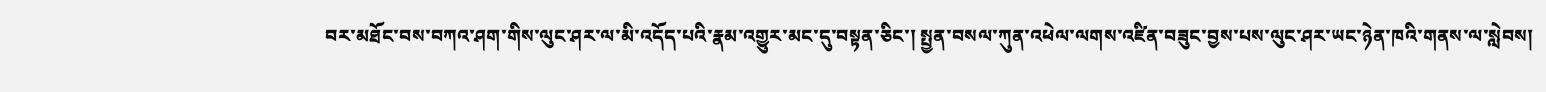བར་མཐོང་བས་བཀའ་ཤག་གིས་ལུང་ཤར་ལ་མི་འདོད་པའི་རྣམ་འགྱུར་མང་དུ་བསྟན་ཅིང་། སྤྱན་བསལ་ཀུན་འཕེལ་ལགས་འཛིན་བཟུང་བྱས་པས་ལུང་ཤར་ཡང་ཉེན་ཁའི་གནས་ལ་སླེབས།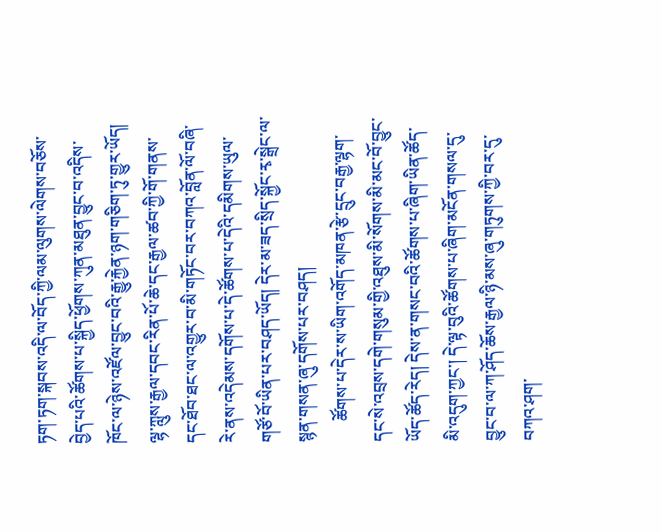ཏག་ཏག་སྐབས་འདི་ལ་བོད་ཀྱི་ལམ་ལུགས་ལེགས་བཅོས་བྱེད་པའི་ཚོགས་པ་སྐྱིད་ཕྱོགས་ཀུན་མཐུན་བྱུང་བ་འདིས་ཁོང་ལ་ཉེས་འཛོལ་བྱུང་བའི་རྒྱུ་རྐྱེན་ཉག་གཅིག་ཏུ་གྱུར་ཡོད། ལྷ་ཀླུས་རྒྱལ་དབང་རིན་པོ་ཆེ་དང་རྒྱལ་ཚབ་ཀྱི་གོ་གནས་དང་ཐོབ་ཐང་ལ་འགྱུར་བ་མི་གཏོང་བར་བཀའ་བློན་ལོ་བཞི་རེ་ནས་འདེམས་དགོས་པ་དེ་ཚོགས་པ་དེའི་དམིགས་ཡུལ་གཙོ་བོ་ཡིན་པར་བཤད་ཡོད། དེར་མ་ཟད་སྲིད་སྐྱོང་རྭ་སྒྲེང་ལ་སྙན་གསན་ཞུ་དགོས་པར་བཤད།
     ཚོགས་པ་དེར་ས་ཡིག་འགོད་མཁན་རྩེ་དྲུང་བརྒྱ་ལྷག་དང་སེ་འབྲས་དགེ་གསུམ་གྱི་འཐུས་མི་སོགས་མི་མང་བོ་བྱུང་ཡོད་ཚོད་རེད། དེས་ན་གསང་བའི་ཚོགས་པ་ཞིག་ཡིན་ཚོད་མི་འདུག་ཀྱང་། དེ་ལྟ་བུའི་ཚོགས་པ་ཞིག་མངོན་གསལ་དུ་བྱུང་བ་ལ་ཀ་ཤོད་ཆོས་རྒྱལ་ཉི་མས་ཞུ་གཏུགས་ཀྱི་བར་དུ་བཀའ་ཤག་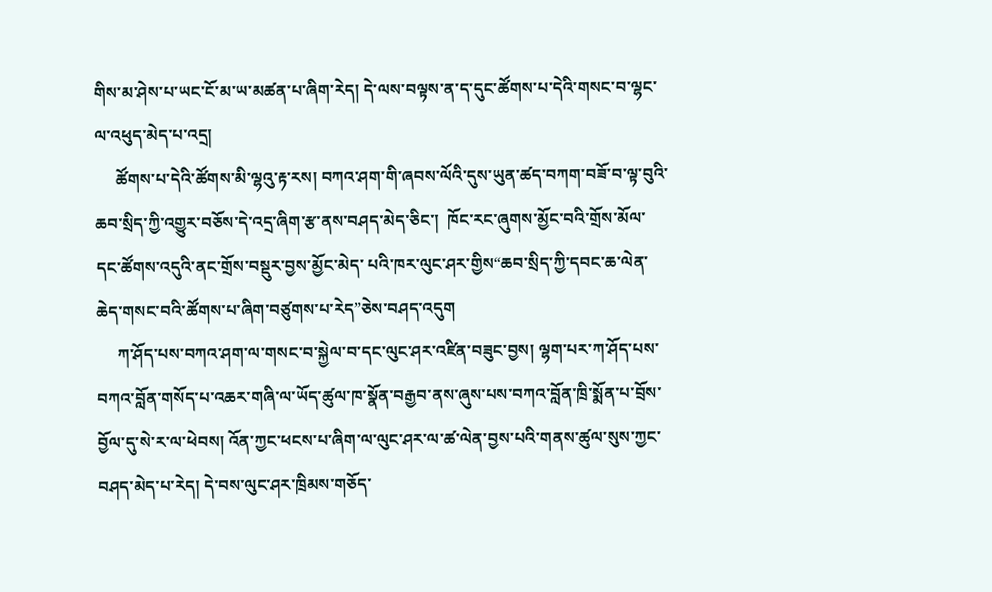གིས་མ་ཤེས་པ་ཡང་ངོ་མ་ཡ་མཚན་པ་ཞིག་རེད། དེ་ལས་བལྟས་ན་ད་དུང་ཚོགས་པ་དེའི་གསང་བ་ལྷང་ལ་འཕུད་མེད་པ་འདྲ།
     ཚོགས་པ་དེའི་ཚོགས་མི་ལྷའུ་རྟ་རས། བཀའ་ཤག་གི་ཞབས་ལོའི་དུས་ཡུན་ཚད་བཀག་བཟོ་བ་ལྟ་བུའི་ཆབ་སྲིད་ཀྱི་འགྱུར་བཅོས་དེ་འདྲ་ཞིག་རྩ་ནས་བཤད་མེད་ཅིང་།  ཁོང་རང་ཞུགས་མྱོང་བའི་གྲོས་མོལ་དང་ཚོགས་འདུའི་ནང་གྲོས་བསྡུར་བྱས་མྱོང་མེད་ པའི་ཁར་ལུང་ཤར་གྱིས“ཆབ་སྲིད་ཀྱི་དབང་ཆ་ལེན་ཆེད་གསང་བའི་ཚོགས་པ་ཞིག་བཙུགས་པ་རེད”ཅེས་བཤད་འདུག
     ཀ་ཤོད་པས་བཀའ་ཤག་ལ་གསང་བ་སྐྱེལ་བ་དང་ལུང་ཤར་འཛིན་བཟུང་བྱས། ལྷག་པར་ཀ་ཤོད་པས་བཀའ་བློན་གསོད་པ་འཆར་གཞི་ལ་ཡོད་ཚུལ་ཁ་སྣོན་བརྒྱབ་ནས་ཞུས་པས་བཀའ་བློན་ཁྲི་སྨོན་པ་བྲོས་བྱོལ་དུ་སེ་ར་ལ་ཕེབས། འོན་ཀྱང་ཕངས་པ་ཞིག་ལ་ལུང་ཤར་ལ་ཚ་ལེན་བྱས་པའི་གནས་ཚུལ་སུས་ཀྱང་བཤད་མེད་པ་རེད། དེ་བས་ལུང་ཤར་ཁྲིམས་གཅོད་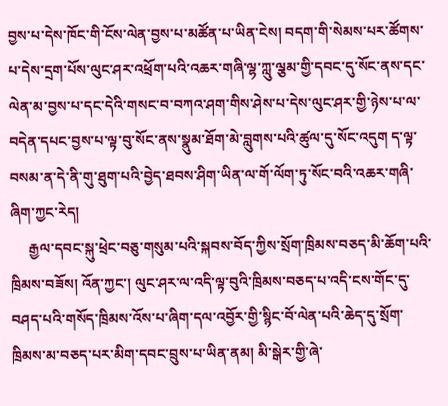བྱས་པ་དེས་ཁོང་གི་ངོས་ལེན་བྱས་པ་མཚོན་པ་ཡིན་ངེས། བདག་གི་སེམས་པར་ཚོགས་པ་དེས་དྲག་པོས་ལུང་ཤར་འཕྲོག་པའི་འཆར་གཞི་ལྷ་ཀླུ་ལྕམ་གྱི་དབང་དུ་སོང་ནས་དང་ལེན་མ་བྱས་པ་དང་དེའི་གསང་བ་བཀའ་ཤག་གིས་ཤེས་པ་དེས་ལུང་ཤར་གྱི་ཉེས་པ་ལ་བདེན་དཔང་བྱས་པ་ལྟ་བུ་སོང་ནས་སྣུམ་ཐོག་མེ་བླུགས་པའི་ཚུལ་དུ་སོང་འདུག ད་ལྟ་བསམ་ན་དེ་ནི་གུ་ཐུག་པའི་བྱེད་ཐབས་ཤིག་ཡིན་ལ་གོ་ལོག་ཏུ་སོང་བའི་འཆར་གཞི་ཞིག་ཀྱང་རེད།
     རྒྱལ་དབང་སྐུ་ཕྲེང་བཅུ་གསུམ་པའི་སྐབས་བོད་ཀྱིས་སྲོག་ཁྲིམས་བཅད་མི་ཆོག་པའི་ཁྲིམས་བཟོས། འོན་ཀྱང་། ལུང་ཤར་ལ་འདི་ལྟ་བུའི་ཁྲིམས་བཅད་པ་འདི་ངས་གོང་དུ་བཤད་པའི་གསོད་ཁྲིམས་འོས་པ་ཞིག་དལ་འབྱོར་གྱི་སྙིང་བོ་ལེན་པའི་ཆེད་དུ་སྲོག་ཁྲིམས་མ་བཅད་པར་མིག་དབང་བྲུས་པ་ཡིན་ནམ། མི་སྒེར་གྱི་ཞེ་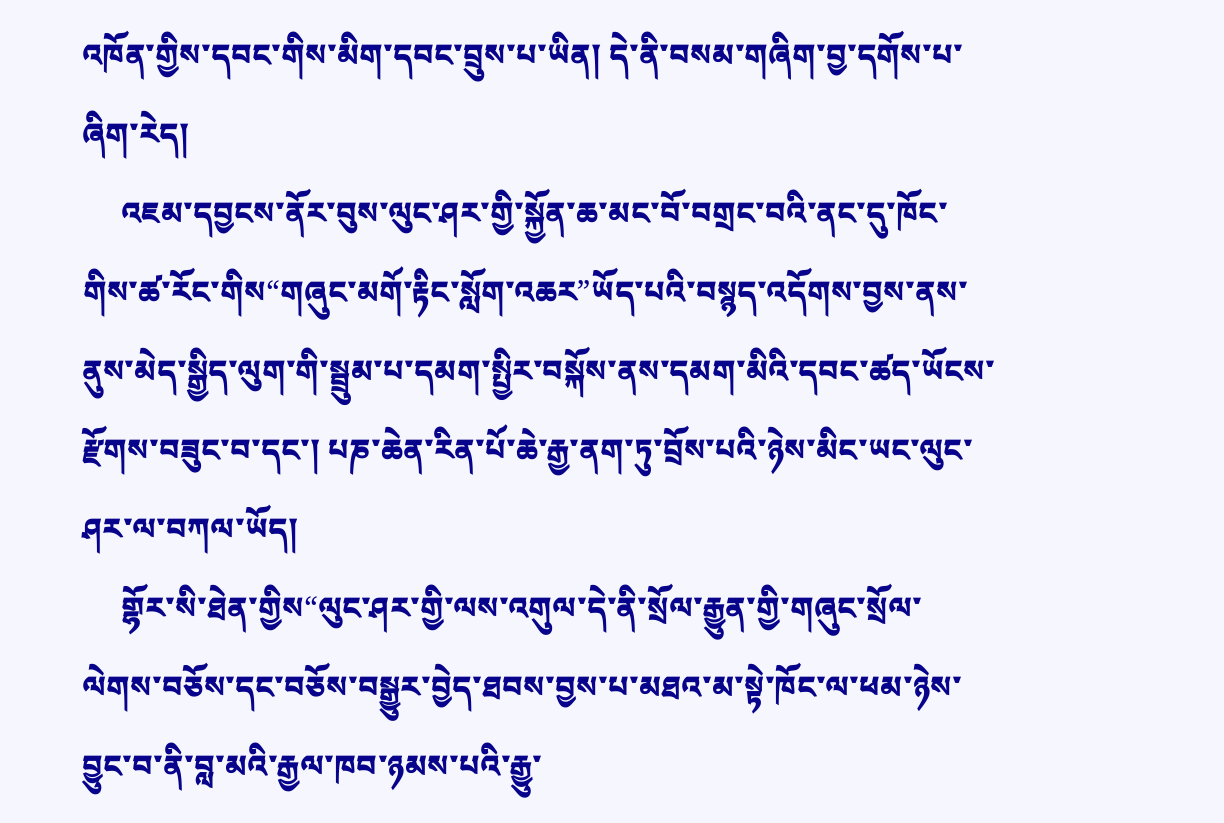འཁོན་གྱིས་དབང་གིས་མིག་དབང་བྲུས་པ་ཡིན། དེ་ནི་བསམ་གཞིག་བྱ་དགོས་པ་ཞིག་རེད།
     འཇམ་དབྱངས་ནོར་བུས་ལུང་ཤར་གྱི་སྐྱོན་ཆ་མང་བོ་བགྲང་བའི་ནང་དུ་ཁོང་གིས་ཚ་རོང་གིས“གཞུང་མགོ་རྟིང་སློག་འཆར”ཡོད་པའི་བསྙད་འདོགས་བྱས་ནས་ནུས་མེད་སྒྱིད་ལུག་གི་སྦྲུམ་པ་དམག་སྤྱིར་བསྐོས་ནས་དམག་མིའི་དབང་ཚད་ཡོངས་རྫོགས་བཟུང་བ་དང་། པཎ་ཆེན་རིན་པོ་ཆེ་རྒྱ་ནག་ཏུ་བྲོས་པའི་ཉེས་མིང་ཡང་ལུང་ཤར་ལ་བཀལ་ཡོད།
     གྷོར་སི་ཐེན་གྱིས“ལུང་ཤར་གྱི་ལས་འགུལ་དེ་ནི་སྲོལ་རྒྱུན་གྱི་གཞུང་སྲོལ་ལེགས་བཅོས་དང་བཅོས་བསྒྱུར་བྱེད་ཐབས་བྱས་པ་མཐའ་མ་སྟེ་ཁོང་ལ་ཕམ་ཉེས་བྱུང་བ་ནི་བླ་མའི་རྒྱལ་ཁབ་ཉམས་པའི་རྒྱུ་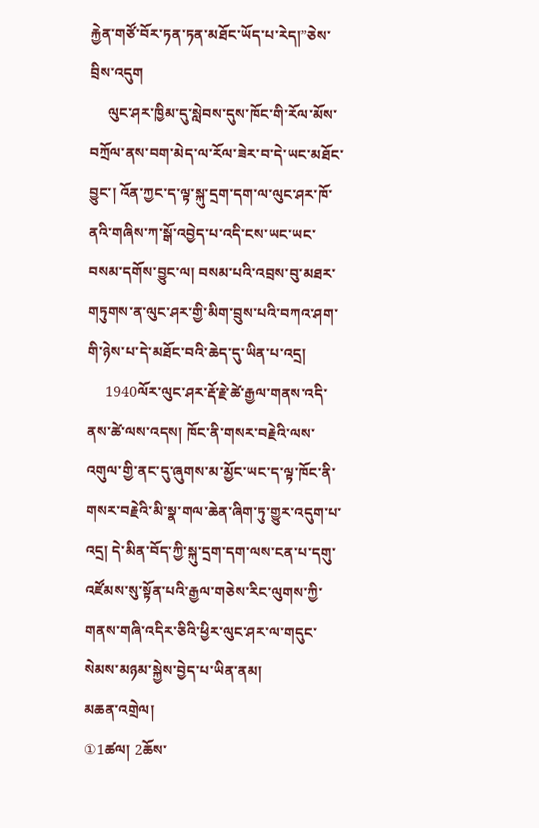རྐྱེན་གཙོ་བོར་ཏན་ཏན་མཐོང་ཡོད་པ་རེད།”ཅེས་བྲིས་འདུག
     ལུང་ཤར་ཁྱིམ་དུ་སླེབས་དུས་ཁོང་གི་རོལ་མོས་བཀྲོལ་ནས་བག་མེད་ལ་རོལ་ཟེར་བ་དེ་ཡང་མཐོང་བྱུང་། འོན་ཀྱང་ད་ལྟ་སྐུ་དྲག་དག་ལ་ལུང་ཤར་ཁོ་ནའི་གཞིས་ཀ་སྒོ་འབྱེད་པ་འདི་ངས་ཡང་ཡང་བསམ་དགོས་བྱུང་ལ། བསམ་པའི་འབྲས་བུ་མཐར་གཏུགས་ན་ལུང་ཤར་གྱི་མིག་བྲུས་པའི་བཀའ་ཤག་གི་ཉེས་པ་དེ་མཐོང་བའི་ཆེད་དུ་ཡིན་པ་འདྲ།
     1940ལོར་ལུང་ཤར་རྡོ་རྗེ་ཚེ་རྒྱལ་གནས་འདི་ནས་ཚེ་ལས་འདས། ཁོང་ནི་གསར་བརྗེའི་ལས་འགུལ་གྱི་ནང་དུ་ཞུགས་མ་མྱོང་ཡང་ད་ལྟ་ཁོང་ནི་གསར་བརྗེའི་མི་སྣ་གལ་ཆེན་ཞིག་ཏུ་གྱུར་འདུག་པ་འདྲ། དེ་མིན་བོད་ཀྱི་སྐུ་དྲག་དག་ལས་ངན་པ་དགུ་འཛོམས་སུ་སྟོན་པའི་རྒྱལ་གཅེས་རིང་ལུགས་ཀྱི་གནས་གཞི་འདིར་ཅིའི་ཕྱིར་ལུང་ཤར་ལ་གདུང་སེམས་མཉམ་སྐྱེས་བྱེད་པ་ཡིན་ནམ།
མཆན་འགྲེལ།
①1ཚལ། 2ཆོས་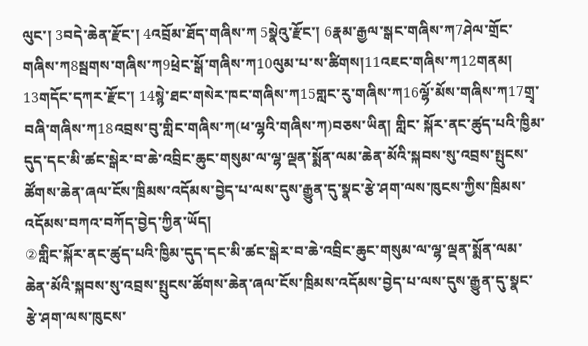ལུང་། 3བདེ་ཆེན་རྫོང་། 4འབྲོམ་ཐོད་གཞིས་ཀ 5སྣེའུ་རྫོང་། 6རྣམ་རྒྱལ་སྒང་གཞིས་ཀ7ཤེལ་གྲོང་གཞིས་ཀ8སྦགས་གཞིས་ཀ9ཕྲེང་སྒོ་གཞིས་ཀ10ལུམ་པ་ས་ཚིགས།11འཇང་གཞིས་ཀ12གནམ། 13གདོང་དཀར་རྫོང་། 14སྙེ་ཐང་གསེར་ཁང་གཞིས་ཀ15གླང་རུ་གཞིས་ཀ16ལྷོ་མོས་གཞིས་ཀ17གྲྭ་བཞི་གཞིས་ཀ18འབྲས་བུ་གླིང་གཞིས་ཀ(ཕ་ལྷའི་གཞིས་ཀ)བཅས་ཡིན། གླིང་ སྐོར་ནང་ཚུད་པའི་ཁྱིམ་དུད་དང་མི་ཚང་སྒེར་བ་ཆེ་འབྲིང་ཆུང་གསུམ་ལ་ལྷ་ལྡན་སྨོན་ལམ་ཆེན་མོའི་སྐབས་སུ་འབྲས་སྤུངས་ཚོགས་ཆེན་ཞལ་ངོས་ཁྲིམས་འདོམས་བྱེད་པ་ལས་དུས་རྒྱུན་དུ་སྣང་རྩེ་ཤག་ལས་ཁུངས་ཀྱིས་ཁྲིམས་འདོམས་བཀའ་བཀོད་བྱེད་ཀྱིན་ཡོད།
②གླིང་སྐོར་ནང་ཚུད་པའི་ཁྱིམ་དུད་དང་མི་ཚང་སྒེར་བ་ཆེ་འབྲིང་ཆུང་གསུམ་ལ་ལྷ་ལྡན་སྨོན་ལམ་ཆེན་མོའི་སྐབས་སུ་འབྲས་སྤུངས་ཚོགས་ཆེན་ཞལ་ངོས་ཁྲིམས་འདོམས་བྱེད་པ་ལས་དུས་རྒྱུན་དུ་སྣང་རྩེ་ཤག་ལས་ཁུངས་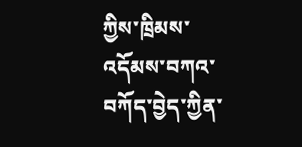ཀྱིས་ཁྲིམས་འདོམས་བཀའ་བཀོད་བྱེད་ཀྱིན་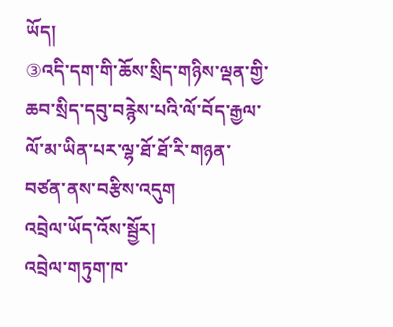ཡོད།
③འདི་དག་གི་ཆོས་སྲིད་གཉིས་ལྡན་གྱི་ཆབ་སྲིད་དབུ་བརྙེས་པའི་ལོ་བོད་རྒྱལ་ལོ་མ་ཡིན་པར་ལྷ་ཐོ་ཐོ་རི་གཉན་བཙན་ནས་བརྩིས་འདུག
འབྲེལ་ཡོད་འོས་སྦྱོར།
འབྲེལ་གཏུག་ཁ་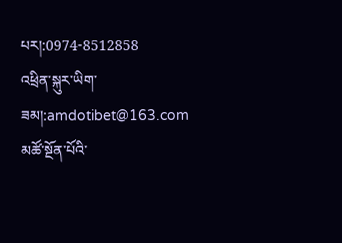པར།:0974-8512858
འཕྲིན་སྐུར་ཡིག་ཟམ།:amdotibet@163.com
མཚོ་སྔོན་པོའི་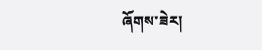ཞོགས་ཟེར།